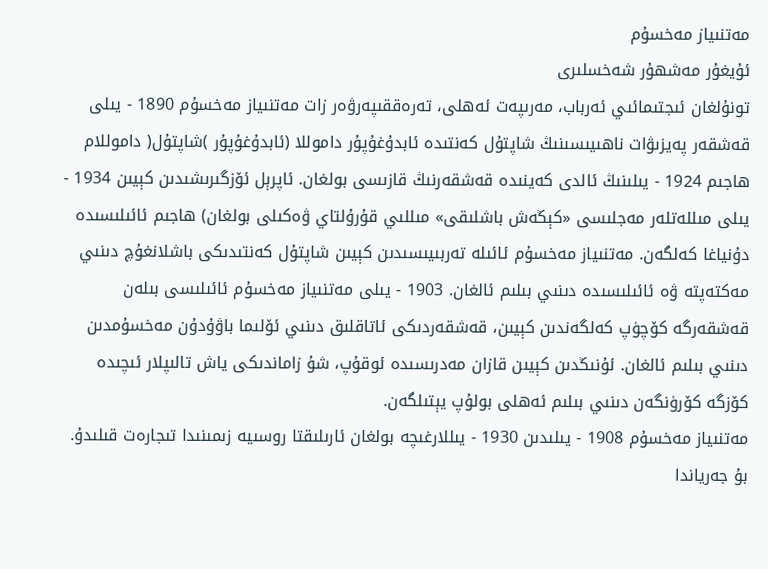مەتنىياز مەخسۇم
ئۇيغۇر مەشھۇر شەخسلىرى
تونۇلغان ئىجتىمائىي ئەرباب، مەرىپەت ئەھلى، تەرەققىپەرۋەر زات مەتنىياز مەخسۇم 1890 - يىلى قەشقەر پەيزىۋات ناھىيىسىنىڭ شاپتۇل كەنتىدە ئابدۇغۇپۇر داموللا (ئابدۇغۇپۇر )شاپتۇل( داموللام ھاجىم 1924 - يىلىنىڭ ئالدى كەينىدە قەشقەرنىڭ قازىسى بولغان. ئاپرېل ئۆزگىرىشىدىن كېيىن 1934 - يىلى مىللەتلەر مەجلىسى «كېڭەش باشلىقى» مىللىي قۇرۇلتاي ۋەكىلى بولغان) ھاجىم ئائىلىسىدە دۇنياغا كەلگەن. مەتنىياز مەخسۇم ئائىلە تەربىيىسىدىن كېيىن شاپتۇل كەنتىدىكى باشلانغۇچ دىنىي مەكتەپتە ۋە ئائىلىسىدە دىنىي بىلىم ئالغان. 1903 - يىلى مەتنىياز مەخسۇم ئائىلىسى بىلەن قەشقەرگە كۆچۈپ كەلگەندىن كېيىن، قەشقەردىكى ئاتاقلىق دىنىي ئۆلىما باۋۇدۇن مەخسۇمدىن دىنىي بىلىم ئالغان. ئۇنىڭدىن كېيىن قازان مەدرىسىدە ئوقۇپ، شۇ زاماندىكى ياش تالىپلار ئىچىدە كۆزگە كۆرۈنگەن دىنىي بىلىم ئەھلى بولۇپ يېتىلگەن.
مەتنىياز مەخسۇم 1908 - يىلىدىن 1930 - يىللارغىچە بولغان ئارىلىقتا روسىيە زىمىنىدا تىجارەت قىلىدۇ. بۇ جەرياندا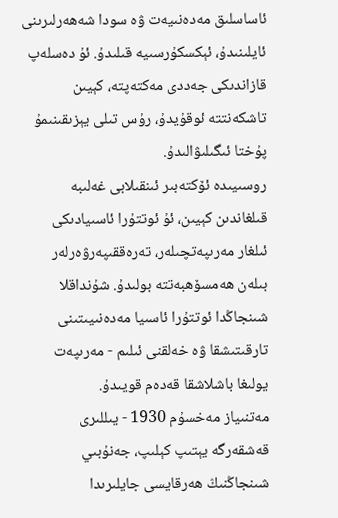ئاساسلىق مەدەنىيەت ۋە سودا شەھەرلىرىنى ئايلىنىدۇ، ئېكسكۇرسىيە قىلىدۇ. ئۇ دەسلەپ قازاندىكى جەددى مەكتەپتە، كېيىن تاشكەنتتە ئوقۇيدۇ، رۇس تىلى يېزىقىنىمۇ پۇختا ئىگىلىۋالىدۇ.
روسىيىدە ئۆكتەبىر ئىنقىلابى غەلىبە قىلغاندىن كېيىن، ئۇ ئوتتۇرا ئاسىيادىكى ئىلغار مەرىپەتچىلەر، تەرەققىپەرۋەرلەر بىلەن ھەمسۆھبەتتە بولىدۇ. شۇنداقلا شىنجاڭدا ئوتتۇرا ئاسىيا مەدەنىيىتىنى تارقىتىشقا ۋە خەلقنى ئىلىم - مەرىپەت يولىغا باشلاشقا قەدەم قويىدۇ.
مەتنىياز مەخسۇم 1930 - يىللىرى قەشقەرگە يېتىپ كېلىپ، جەنۇبىي شىنجاڭنىڭ ھەرقايسى جايلىرىدا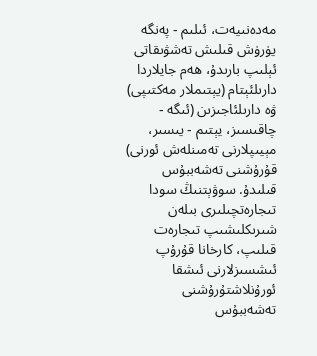مەدەنىيەت، ئىلىم - پەنگە يۈرۈش قىلىش تەشۋىقاتى ئېلىپ بارىدۇ، ھەم جايلاردا دارىلئېتام (يېتىملار مەكتىپى) ۋە دارىلئاجىزىن (ئىگە - چاقىسىز، يېتىم - يىسىر، مېيىپلارنى تەمىنلەش ئورنى) قۇرۇشنى تەشەببۇس قىلىدۇ. سوۋېتنىڭ سودا تىجارەتچىلىرى بىلەن شىرىكلىشىپ تىجارەت قىلىپ، كارخانا قۇرۇپ ئىشسىزلارنى ئىشقا ئورۇنلاشتۇرۇشنى تەشەببۇس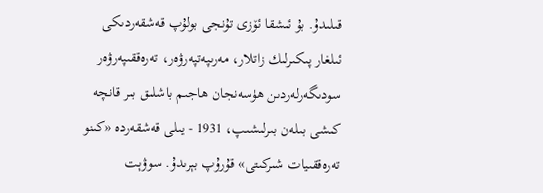قىلىدۇ. بۇ ئىشقا ئۆزى تۇنجى بولۇپ قەشقەردىكى ئىلغار پىكىرلىك زاتلار، مەرىپەتپەرۋەر، تەرەققىپەرۋەر سودىگەرلەردىن ھۈسەنجان ھاجىم باشلىق بىر قانچە كىشى بىلەن بىرلىشىپ، 1931 - يىلى قەشقەردە «كىنو تەرەققىيات شىركىتى» قۇرۇپ بېرىدۇ. سوۋېت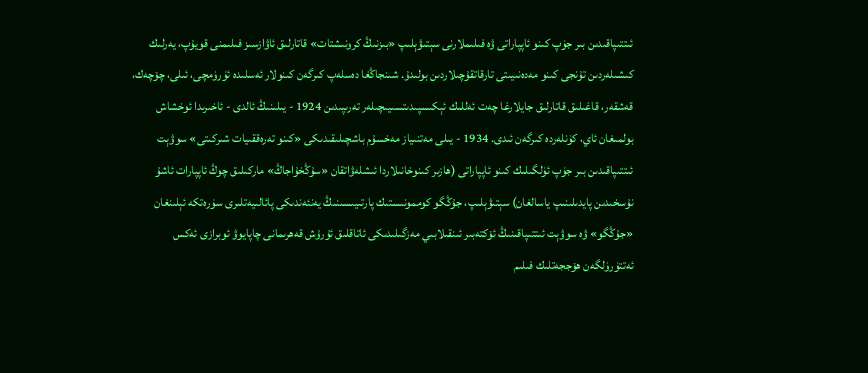ئىتتىپاقىدىن بىر جۈپ كىنو ئاپپاراتى ۋە فىلىملارنى سېتىۋېلىپ «بىزنىڭ كرونىشتات» قاتارلىق ئاۋازسىز فىلىمنى قويۇپ، يەرلىك كىشىلەردىن تۇنجى كىنو مەدەنىيىتى تارقاتقۇچىلاردىن بولىدۇ. شىنجاڭغا دەسلەپ كىرگەن كىنولار ئەسلىدە ئۈرۈمچى، ئىلى، چۆچەك، قەشقەر، قاغىلىق قاتارلىق جايلارغا چەت ئەللىك ئېكىسپىدىتسىيىچىلەر تەرىپىدىن 1924 - يىلىنىڭ ئالدى - ئاخىرىدا ئوخشاش بولمىغان ئاي، كۈنلەردە كىرگەن ئىدى. 1934 - يىلى مەتنىياز مەخسۇم باشچىلىقىدىكى «كىنو تەرەققىيات شىركىتى» سوۋېت ئىتتىپاقىدىن بىر جۈپ ئۈلگىلىك كىنو ئاپپاراتى (ھازىر كىنوخانىلاردا ئىشلەۋاتقان «سۇڭخۇاجاڭ» ماركىلىق چوڭ ئاپپارات ئاشۇ نۇسخىدىن پايدىلىنىپ ياسالغان) سېتىۋېلىپ، جۇڭگو كوممونىستىك پارتىيىسىنىڭ يەنئەندىكى پائالىيەتلىرى سۈرەتكە ئېلىنغان «جۇڭگو» ۋە سوۋېت ئىتتىپاقىنىڭ ئۆكتەبىر ئىنقىلابىي مەزگىلىدىكى ئاتاقلىق ئۇرۇش قەھرىمانى چاپايوۋ ئوبرازى ئەكس ئەتتۈرۈلگەن ھۆججەتلىك فىلىم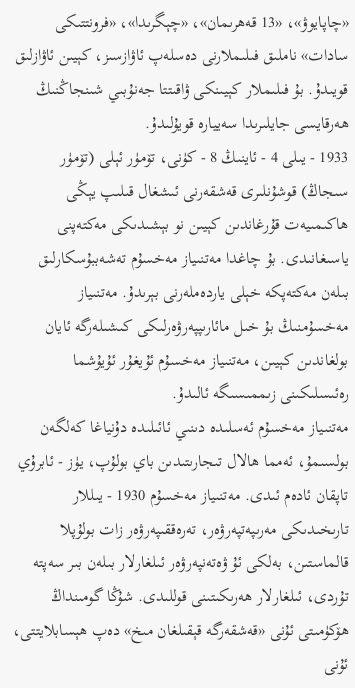«چاپايوۋ»، «13 قەھرىمان»، «چېگرىدا»، «فرونتتىكى سادات» ناملىق فىلىملارنى دەسلەپ ئاۋازسىز، كېيىن ئاۋازلىق قويىدۇ. بۇ فىلىملار كېيىنكى ۋاقىتتا جەنۇبىي شىنجاڭنىڭ ھەرقايسى جايلىرىدا سەييارە قويۇلىدۇ.
1933 - يىلى 4 - ئاينىڭ 8 - كۈنى، تۆمۈر ئېلى (تۆمۈر سىجاڭ) قوشۇنلىرى قەشقەرنى ئىشغال قىلىپ يېڭى ھاكىمىيەت قۇرغاندىن كېيىن نو بېشىدىكى مەكتەپنى ياسىغانىدى. بۇ چاغدا مەتنىياز مەخسۇم تەشەببۇسكارلىق بىلەن مەكتەپكە خېلى ياردەملەرنى بېرىدۇ. مەتنىياز مەخسۇمنىڭ بۇ خىل مائارىپپەرۋەرلىكى كىشىلەرگە ئايان بولغاندىن كېيىن، مەتنىياز مەخسۇم ئۇيغۇر ئۇيۇشما رەئىسلىكىنى زىممىسىگە ئالىدۇ.
مەتنىياز مەخسۇم ئەسلىدە دىنىي ئائىلىدە دۇنياغا كەلگەن بولسىمۇ، ئەمما ھالال تىجارىتىدىن باي بولۇپ، يۈز - ئابرۇي تاپقان ئادەم ئىدى. مەتنىياز مەخسۇم 1930 - يىللار تارىخىدىكى مەرىپەتپەرۋەر، تەرەققىپەرۋەر زات بولۇپلا قالماستىن، بەلكى ئۇ ۋەتەنپەرۋەر ئىلغارلار بىلەن بىر سەپتە تۇردى، ئىلغارلار ھەرىكىتىنى قوللىدى. شۇڭا گومىنداڭ ھۆكۈمىتى ئۇنى «قەشقەرگە قېقىلغان مىخ» دەپ ھېسابلايتتى، ئۇنى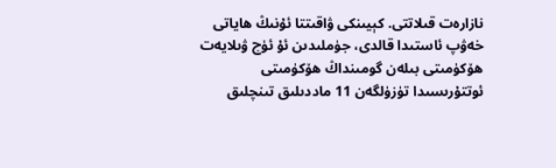نازارەت قىلاتتى. كېيىنكى ۋاقىتتا ئۇنىڭ ھاياتى خەۋپ ئاستىدا قالدى، جۈملىدىن ئۇ ئۈچ ۋىلايەت ھۆكۈمىتى بىلەن گومىنداڭ ھۆكۈمىتى ئوتتۇرىسىدا تۈزۈلگەن 11 ماددىلىق تىنچلىق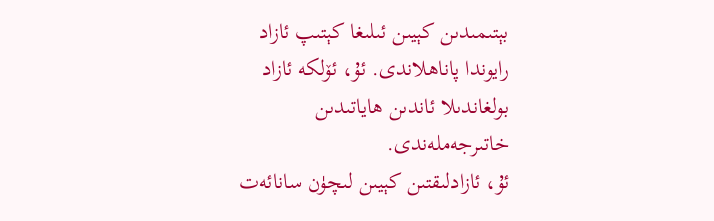بېتىمىدىن كېيىن ئىلىغا كېتىپ ئازاد رايوندا پاناھلاندى. ئۇ، ئۆلكە ئازاد بولغاندىلا ئاندىن ھاياتىدىن خاتىرجەملەندى.
ئۇ، ئازادلىقتىن كېيىن لىچۈن سانائەت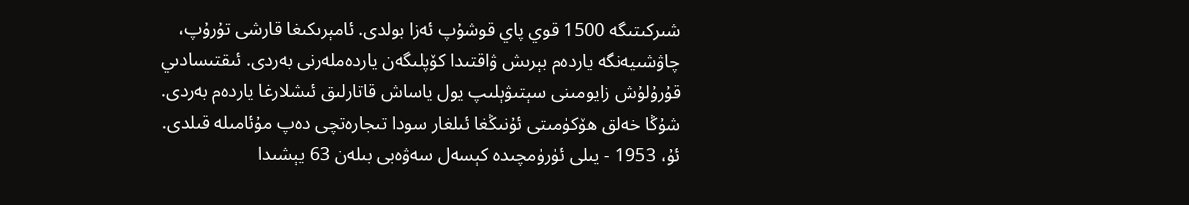شىركىتىگە 1500 قوي پاي قوشۇپ ئەزا بولدى. ئامېرىكىغا قارشى تۇرۇپ، چاۋشىيەنگە ياردەم بېرىش ۋاقتىدا كۆپلىگەن ياردەملەرنى بەردى. ئىقتىسادىي قۇرۇلۇش زايومىنى سېتىۋېلىپ يول ياساش قاتارلىق ئىشلارغا ياردەم بەردى. شۇڭا خەلق ھۆكۈمىتى ئۇنىڭغا ئىلغار سودا تىجارەتچى دەپ مۇئامىلە قىلدى. ئۇ، 1953 - يىلى ئۈرۈمچىدە كېسەل سەۋەبى بىلەن 63 يېشىدا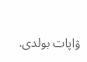ۋاپات بولدى.